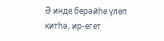Ә инде берәйһе үлеп китһә, ир-егет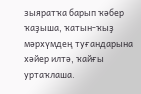зыяратҡа барып ҡәбер ҡаҙыша, ҡатын-ҡыҙ мәрхүмдең туғандарына хәйер илтә, ҡайғы уртаҡлаша.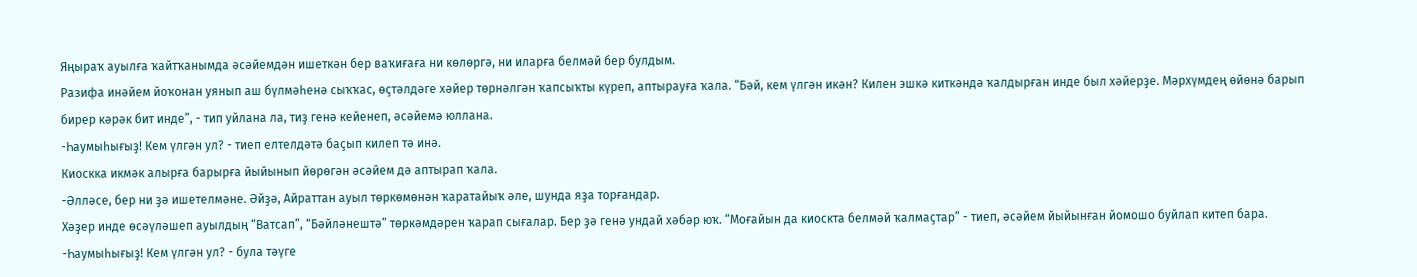Яңыраҡ ауылға ҡайтҡанымда әсәйемдән ишеткән бер ваҡиғаға ни көлөргә, ни иларға белмәй бер булдым.
Разифа инәйем йоҡонан уянып аш бүлмәһенә сыҡҡас, өҫтәлдәге хәйер төрнәлгән ҡапсыҡты күреп, аптырауға ҡала. “Бәй, кем үлгән икән? Килен эшкә киткәндә ҡалдырған инде был хәйерҙе. Мәрхүмдең өйөнә барып бирер кәрәк бит инде”, - тип уйлана ла, тиҙ генә кейенеп, әсәйемә юллана.
-Һаумыһығыҙ! Кем үлгән ул? - тиеп елтелдәтә баҫып килеп тә инә.
Киоскка икмәк алырға барырға йыйынып йөрөгән әсәйем дә аптырап ҡала.
-Әлләсе, бер ни ҙә ишетелмәне. Әйҙә, Айраттан ауыл төркөмөнән ҡаратайыҡ әле, шунда яҙа торғандар.
Хәҙер инде өсәүләшеп ауылдың “Ватсап”, “Бәйләнештә” төркәмдәрен ҡарап сығалар. Бер ҙә генә ундай хәбәр юҡ. “Моғайын да киоскта белмәй ҡалмаҫтар” - тиеп, әсәйем йыйынған йомошо буйлап китеп бара.
-Һаумыһығыҙ! Кем үлгән ул? - була тәүге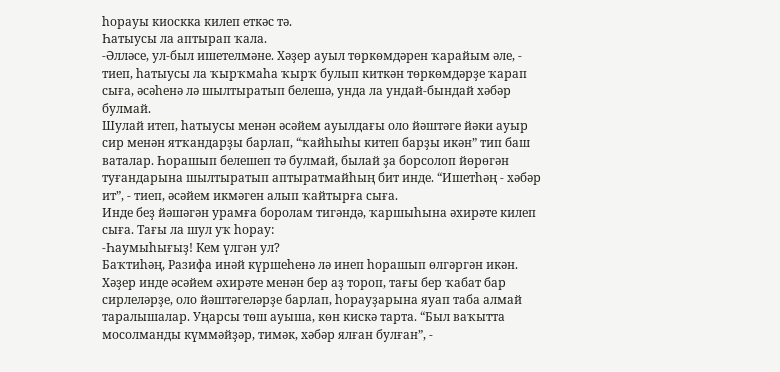һорауы киоскка килеп еткәс тә.
Һатыусы ла аптырап ҡала.
-Әлләсе, ул-был ишетелмәне. Хәҙер ауыл төркөмдәрен ҡарайым әле, - тиеп, һатыусы ла ҡырҡмаһа ҡырҡ булып киткән төркөмдәрҙе ҡарап сыға, әсәһенә лә шылтыратып белешә, унда ла ундай-бындай хәбәр булмай.
Шулай итеп, һатыусы менән әсәйем ауылдағы оло йәштәге йәки ауыр сир менән ятҡандарҙы барлап, “ҡайһыһы китеп барҙы икән” тип баш ваталар. Һорашып белешеп тә булмай, былай ҙа борсолоп йөрөгән туғандарына шылтыратып аптыратмайһың бит инде. “Ишетһәң - хәбәр ит”, - тиеп, әсәйем икмәген алып ҡайтырға сыға.
Инде беҙ йәшәгән урамға боролам тигәндә, ҡаршыһына әхирәте килеп сыға. Тағы ла шул уҡ һорау:
-Һаумыһығыҙ! Кем үлгән ул?
Баҡтиһәң, Разифа инәй күршеһенә лә инеп һорашып өлгәргән икән. Хәҙер инде әсәйем әхирәте менән бер аҙ тороп, тағы бер ҡабат бар сирлеләрҙе, оло йәштәгеләрҙе барлап, һорауҙарына яуап таба алмай таралышалар. Уңарсы төш ауыша, көн кискә тарта. “Был ваҡытта мосолманды күммәйҙәр, тимәк, хәбәр ялған булған”, -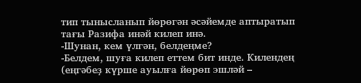тип тынысланып йөрөгән әсәйемде аптыратып тағы Разифа инәй килеп инә.
-Шунан, кем үлгән, белдеңме?
-Белдем, шуға килеп еттем бит инде. Килендең (еңгәбеҙ күрше ауылға йөрөп эшләй –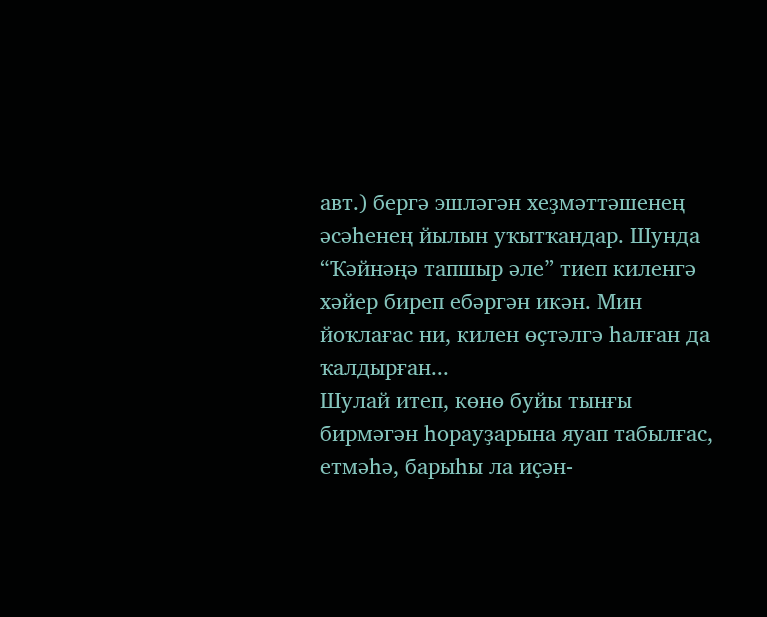авт.) бергә эшләгән хеҙмәттәшенең әсәһенең йылын уҡытҡандар. Шунда “Ҡәйнәңә тапшыр әле” тиеп киленгә хәйер биреп ебәргән икән. Мин йоҡлағас ни, килен өҫтәлгә һалған да ҡалдырған...
Шулай итеп, көнө буйы тынғы бирмәгән һорауҙарына яуап табылғас, етмәһә, барыһы ла иҫән-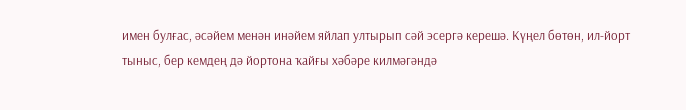имен булғас, әсәйем менән инәйем яйлап ултырып сәй эсергә керешә. Күңел бөтөн, ил-йорт тыныс, бер кемдең дә йортона ҡайғы хәбәре килмәгәндә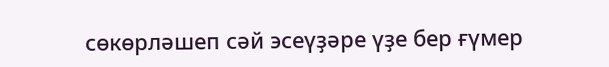сөкөрләшеп сәй эсеүҙәре үҙе бер ғүмер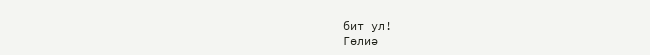бит ул!
Гөлиә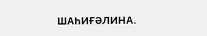ШАҺИҒӘЛИНА.